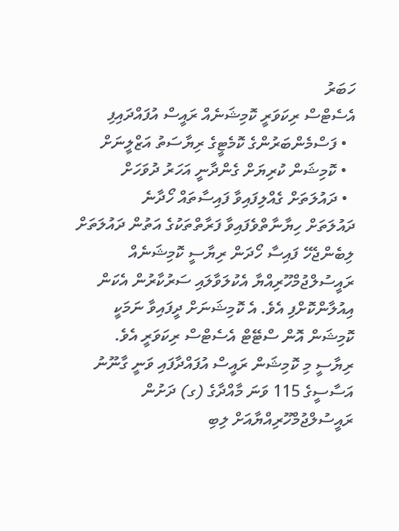ހަބަރު
އެސެޓްސް ރިކަވަރީ ކޮމިޝަނެއް ރައީސް އުފައްދައިފި
  • ފަސްމެންބަރުންގެ ކޮމެޓީގެ ރިޔާސަތު އަޒްލީނަށް
  • ކޮމިޝަން ކުރިޔަށް ގެންދާނީ އަހަރު ދުވަހަށް
  • ދައުލަތަށް ގެއްލިފައިވާ ފައިސާތައް ހޯދާނެ
ދައުލަތަށް ހިޔާނާތްވެފައިވާ ފަރާތްތަކުގެ އަތުން ދައުލަތަށް ލިބެންޖެހޭ ފައިސާ ހޯދަން ރިޔާސީ ކޮމިޝަނެއް ރައީސުލްޖުމްހޫރިއްޔާ އެކުލަވާލައި ސަރުކާރުން އެކަން އިއުލާންކޮށްފި އެވެ. އެ ކޮމިޝަނަށް ދީފައިވާ ނަމަކީ ކޮމިޝަން އޮން ސްޓޭޓް އެސެޓްސް ރިކަވަރީ އެވެ. ރިޔާސީ މި ކޮމިޝަން ރައީސް އުފައްދާފައި ވަނީ ގާނޫނު އަސާސީގެ 115 ވަނަ މާއްދާގެ (ގ) ދަށުން ރައީސުލްޖުމްހޫރިއްޔާއަށް ލިބި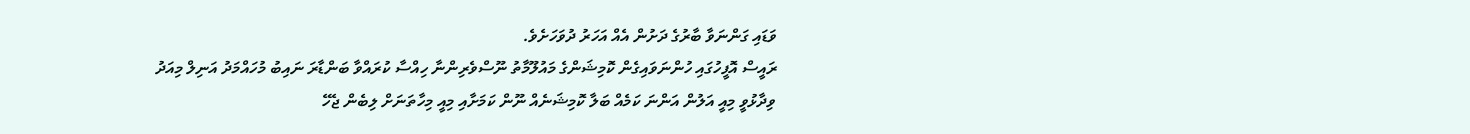ވަޑައި ގަންނަވާ ބާރުގެ ދަށުން އެއް އަހަރު ދުވަހަށެވެ.
ރައީސް އޮފީހުގައި ހުންނަވައިގެން ކޮމިޝަންގެ މައުލޫމާތު ނޫސްވެރިންނާ ހިއްސާ ކުރައްވާ ބަންޑާރަ ނައިބު މުހައްމަދު އަނިލް މިއަދު ވިދާޅުވީ މިއީ އަލުން އަންނަ ކަމެއް ބަލާ ކޮމިޝަނެއް ނޫން ކަމަށާއި މިއީ މިހާތަނަށް ލިބެން ޖެހޭ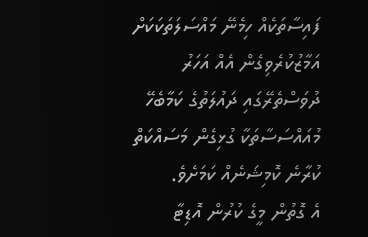ފައިސާތަކެއް ހިމެނޭ މައްސަލަތަކަކަށް އަމާޒުކުރެވިގެން އެއް އަހަރު ދުވަސްތެރޭގައި ދައުލަތުގެ ކަމާބެހޭ މުއައްސަސާތަކާ ގުޅިގެން މަސައްކަތް ކުރާނެ ކޮމިޝަނެއް ކަމަށެވެ.
އެ ގޮތުން މީގެ ކުރުން އޮޑިޓާ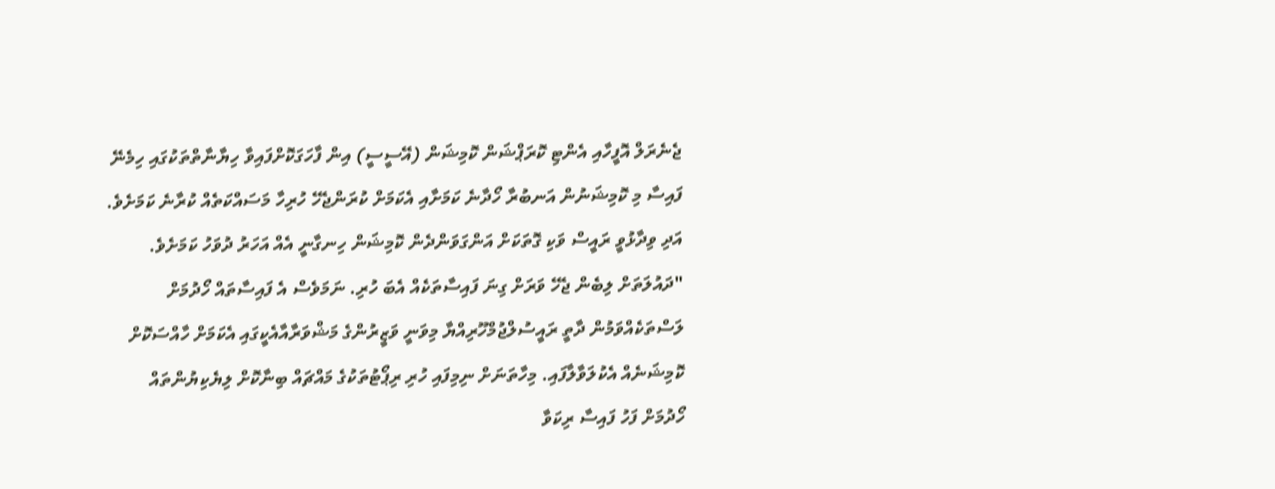ޖެނެރަލް އޮފީހާއި އެންޓި ކޮރަޕްޝަން ކޮމިޝަން (އޭސީސީ) އިން ފާހަގަކޮށްފައިވާ ހިޔާނާތްތަކުގައި ހިމެނޭ ފައިސާ މި ކޮމިޝަނުން އަނބުރާ ހޯދާނެ ކަމަށާއި އެކަމަށް ކުރަންޖެހޭ ހުރިހާ މަސައްކަތެއް ކުރާނެ ކަމަށެވެ. އަދި ވިދާޅުވީ ރައީސް ވަކި ގޮތަކަށް އަންގަވަންދެން ކޮމިޝަން ހިނގާނީ އެއް އަހަރު ދުވަހު ކަމަށެވެ.
"ދައުލަތަށް ލިބެން ޖެހޭ ވަރަށް ގިނަ ފައިސާތަކެއް އެބަ ހުރި. ނަމަވެސް އެ ފައިސާތައް ހޯދުމަށް ލަސްތަކެއްވަމުން ދާތީ ރައީސުލްޖުމްހޫރިއްޔާ މިވަނީ ވަޒީރުންގެ މަޝްވަރާއާއެކީގައި އެކަމަށް ހާއްސަކޮށް ކޮމިޝަނެއް އެކުލަވާލާފައި. މިހާތަނަށް ނިމިފައި ހުރި ރިޕޯޓުތަކުގެ މައްޗައް ބިނާކޮށް ލިޔެކިޔުންތައް ހޯދުމަށް ފަހު ފައިސާ ރިކަވާ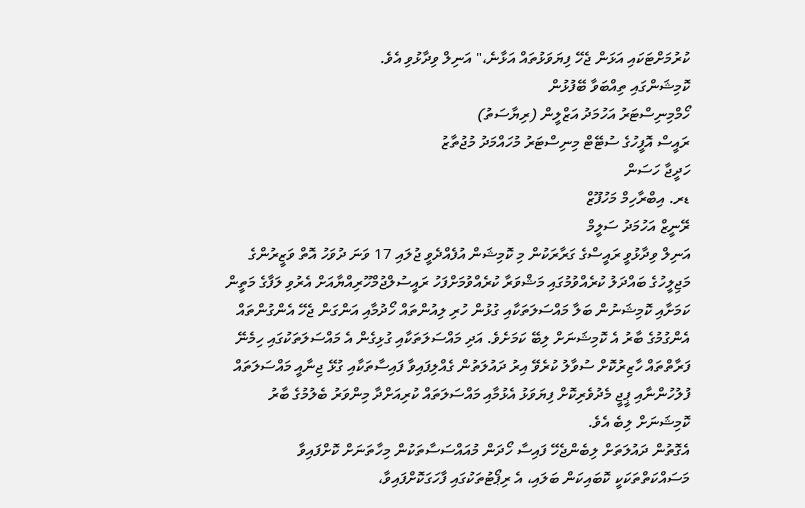ކުރުމަށްޓަކައި އަޅަން ޖެހޭ ފިޔަވަޅުތައް އަޅާނެ،" އަނިލް ވިދާޅުވި އެވެ.
ކޮމިޝަންގައި ތިއްބަވާ ބޭފުޅުން
ހޯމްމިނިސްޓަރު އަހުމަދު އަޒްލީން (ރިޔާސަތު)
ރައީސް އޮފީހުގެ ސުޓޭޓް މިނިސްޓަރު މުހައްމަދު މުޖުތާޒު
ހަދީޖާ ހަސަން
ޑރ. އިބްރާހިމް މަހުފޫޒް
ރޭނީޒް އަހުމަދު ސަލީމް
އަނިލް ވިދާޅުވީ ރައީސްގެ ގަރާރަކުން މި ކޮމިޝަން އުފެއްދެވީ ޖުލައި 17 ވަނަ ދުވަހު އޮތް ވަޒީރުންގެ މަޖިލީހުގެ ބައްދަލު ކުރެއްވުމުގައި މަޝްވަރާ ކުރެއްވުމަށްފަހު ރައީސުލްޖުމްހޫރިއްޔާއަށް އެރުވި ލަފާގެ މަތީން ކަމަށާއި ކޮމިޝަނުން ބަލާ މައްސަލަތަކާއި ގުޅުން ހުރި ލިއުންތައް ހޯދުމާއި އަންގަން ޖެހޭ އެންގުންތައް އެންގުމުގެ ބާރު އެ ކޮމިޝަނަށް ލިބޭ ކަމަށެވެ. އަދި މައްސަލަތަކާއި ގުޅިގެން އެ މައްސަލަތަކުގައި ހިމެނޭ ފަރާތްތައް ހާޒިރުކޮށް ސުވާލު ކުރެވޭ އިރު ދައުލަތުން ގެއްލިފައިވާ ފައިސާތަކާއި ގުޅޭ ޖިނާއީ މައްސަލަތައް ފުލުހުންނާއި ޕީޖީ މެދުވެރިކޮށް ފިޔަވަޅު އެޅުމާއި މައްސަލަތައް ކުރިއަށްދާ މިންވަރު ބެލުމުގެ ބާރު ކޮމިޝަނަށް ލިބެ އެވެ.
އެގޮތުން ދައުލަތަށް ލިބެންޖެހޭ ފައިސާ ހޯދަން މުއައްސަސާތަކުން މިހާތަނަށް ކޮށްފައިވާ މަސައްކަތްތަކަކީ ކޮބައިކަން ބަލައި، އެ ރިޕޯޓުތަކުގައި ފާހަގަކޮށްފައިވާ،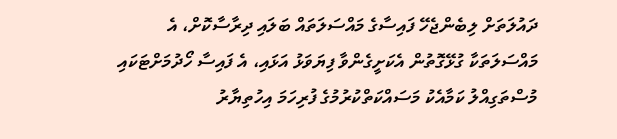ދައުލަތަށް ލިބެންޖެހޭ ފައިސާގެ މައްސަލަތައް ބަލައި ދިރާސާކޮށް، އެ މައްސަލަތަކާ ގުޅޭގޮތުން އެކަށީގެންވާ ފިޔަވަޅު އަޅައި، އެ ފައިސާ ހޯދުމަށްޓަކައި މުސްތަގިއްލު ކަމާއެކު މަސައްކަތްކުރުމުގެ ފުރިހަމަ އިހުތިޔާރު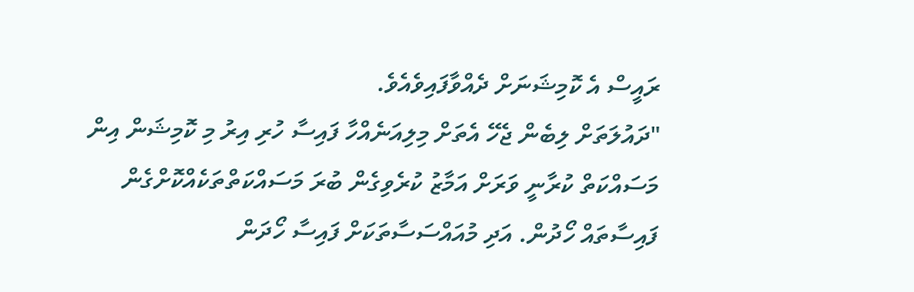ރައީސް އެ ކޮމިޝަނަށް ދެއްވާފައިވެއެވެ.
"ދައުލަތަށް ލިބެން ޖެހޭ އެތަށް މިލިއަނެއްހާ ފައިސާ ހުރި އިރު މި ކޮމިޝަން އިން މަސައްކަތް ކުރާނީ ވަރަށް އަމާޒު ކުރެވިގެން ބުރަ މަސައްކަތްތަކެއްކޮށްގެން ފައިސާތައް ހޯދުން. އަދި މުއައްސަސާތަކަށް ފައިސާ ހޯދަން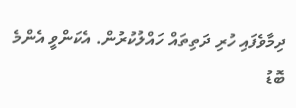ދިމާވެފައި ހުރި ދަތިތައް ހައްލުކުރުން. އެކަންވީ އެންމެ ބޮޑު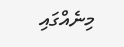މިނެއްގައި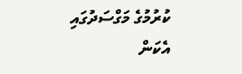ކުރުމުގެ މަގްސަދުގައި އެކަން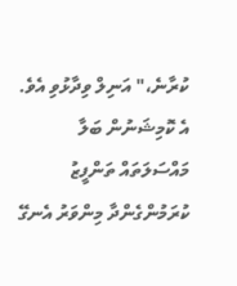ކުރާނެ،" އަނިލް ވިދާޅުވި އެވެ.
އެ ކޮމިޝަނުން ބަލާ މައްސަލަތައް ތަންފީޒު ކުރަމުންގެންދާ މިންވަރު އެނގޭ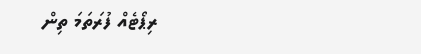ރިޕޯޓެއް ފުރަތަމަ ތިން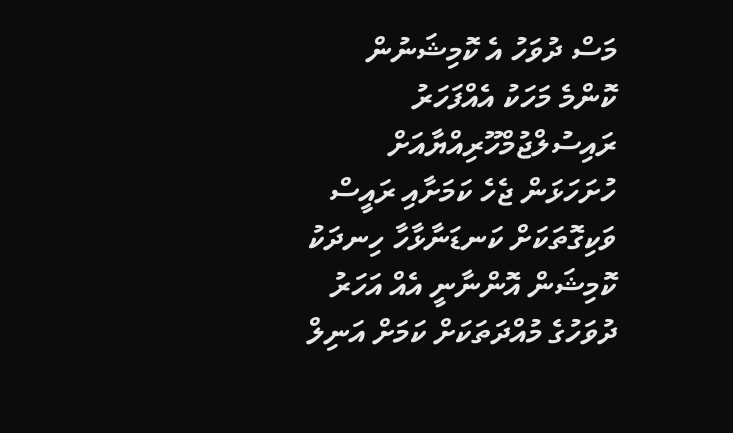މަސް ދުވަހު އެ ކޮމިޝަނުން ކޮންމެ މަހަކު އެއްފަހަރު ރައިސުލްޖުމްހޫރިއްޔާއަށް ހުށަހަޅަން ޖެހެ ކަމަށާއި ރައީސް ވަކިގޮތަކަށް ކަނޑަނާޅާހާ ހިނދަކު ކޮމިޝަން އޮންނާނީ އެއް އަހަރު ދުވަހުގެ މުއްދަތަކަށް ކަމަށް އަނިލް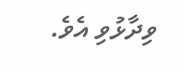ވިދާޅުވި އެވެ.